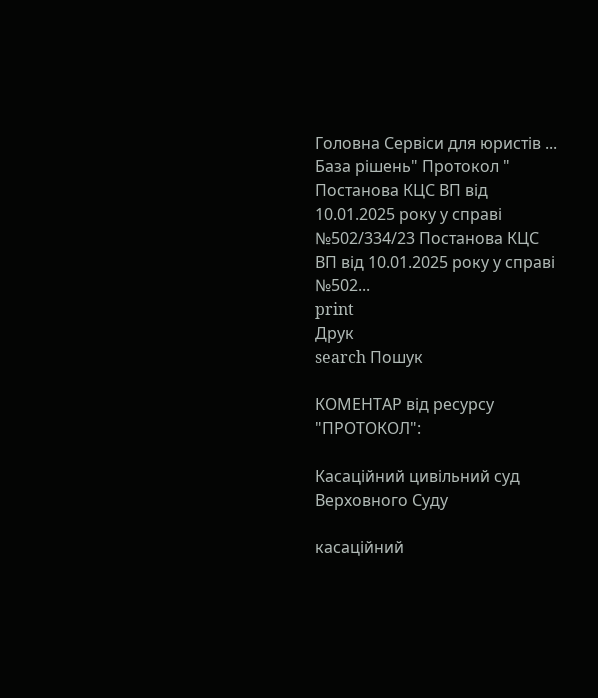Головна Сервіси для юристів ... База рішень" Протокол " Постанова КЦС ВП від 10.01.2025 року у справі №502/334/23 Постанова КЦС ВП від 10.01.2025 року у справі №502...
print
Друк
search Пошук

КОМЕНТАР від ресурсу "ПРОТОКОЛ":

Касаційний цивільний суд Верховного Суду

касаційний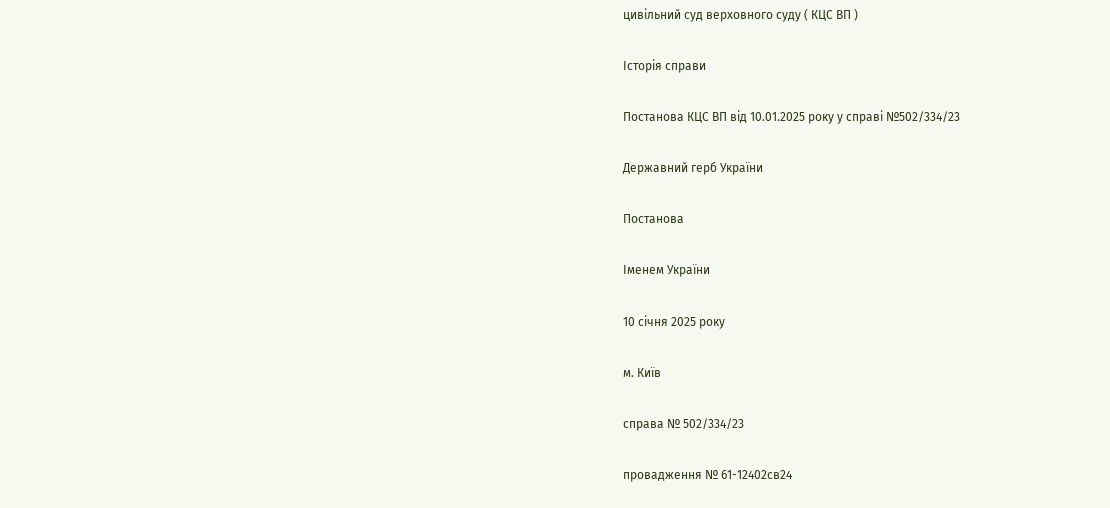цивільний суд верховного суду ( КЦС ВП )

Історія справи

Постанова КЦС ВП від 10.01.2025 року у справі №502/334/23

Державний герб України

Постанова

Іменем України

10 січня 2025 року

м. Київ

справа № 502/334/23

провадження № 61-12402св24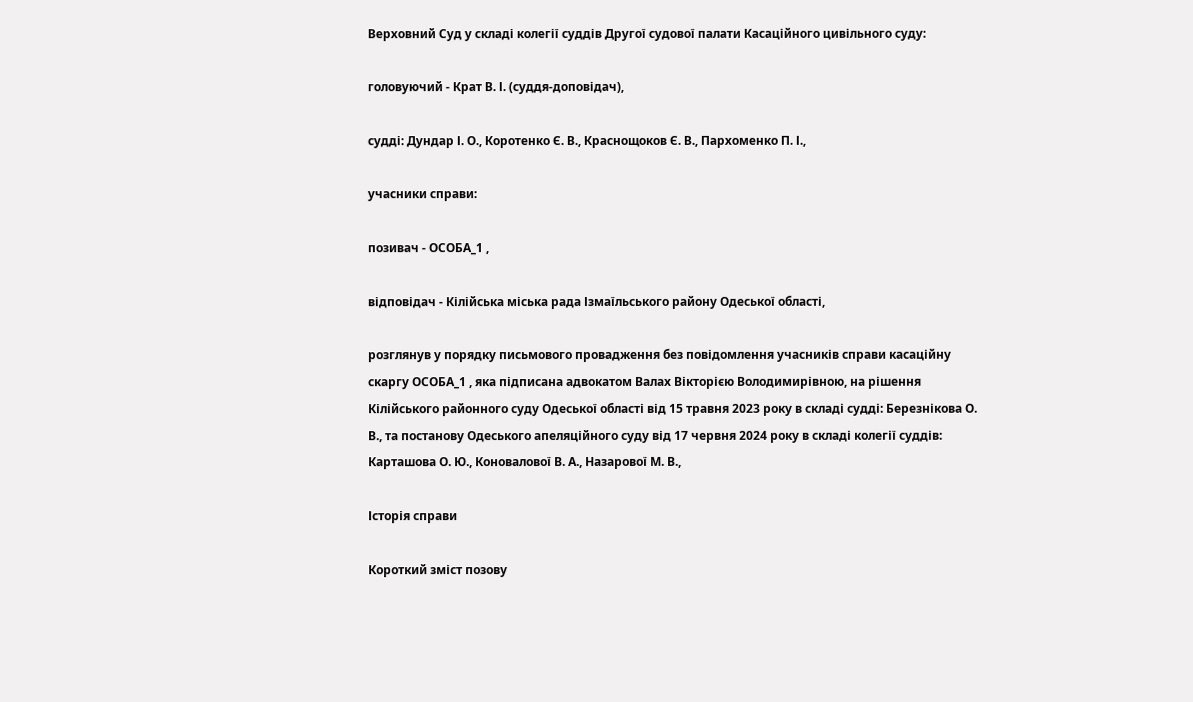Верховний Суд у складі колегії суддів Другої судової палати Касаційного цивільного суду:

головуючий - Крат В. І. (суддя-доповідач),

судді: Дундар І. О., Коротенко Є. В., Краснощоков Є. В., Пархоменко П. І.,

учасники справи:

позивач - ОСОБА_1 ,

відповідач - Кілійська міська рада Ізмаїльського району Одеської області,

розглянув у порядку письмового провадження без повідомлення учасників справи касаційну скаргу ОСОБА_1 , яка підписана адвокатом Валах Вікторією Володимирівною, на рішення Кілійського районного суду Одеської області від 15 травня 2023 року в складі судді: Березнікова О. В., та постанову Одеського апеляційного суду від 17 червня 2024 року в складі колегії суддів: Карташова О. Ю., Коновалової В. А., Назарової М. В.,

Історія справи

Короткий зміст позову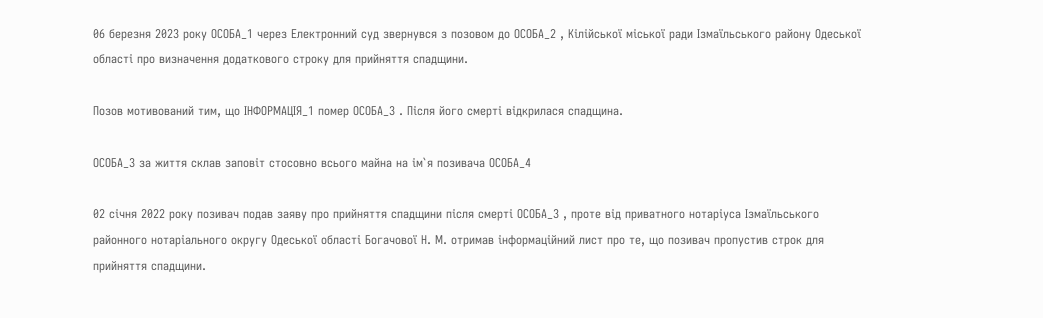06 березня 2023 року ОСОБА_1 через Електронний суд звернувся з позовом до ОСОБА_2 , Кілійської міської ради Ізмаїльського району Одеської області про визначення додаткового строку для прийняття спадщини.

Позов мотивований тим, що ІНФОРМАЦІЯ_1 помер ОСОБА_3 . Після його смерті відкрилася спадщина.

ОСОБА_3 за життя склав заповіт стосовно всього майна на ім`я позивача ОСОБА_4

02 січня 2022 року позивач подав заяву про прийняття спадщини після смерті ОСОБА_3 , проте від приватного нотаріуса Ізмаїльського районного нотаріального округу Одеської області Богачової Н. М. отримав інформаційний лист про те, що позивач пропустив строк для прийняття спадщини.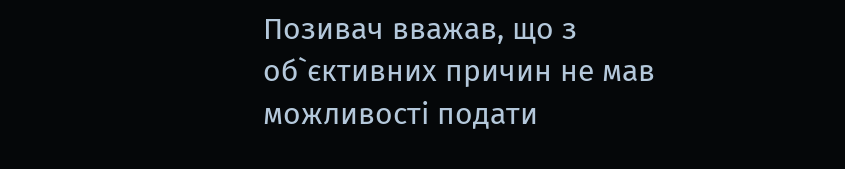Позивач вважав, що з об`єктивних причин не мав можливості подати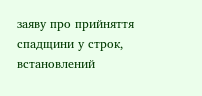заяву про прийняття спадщини у строк, встановлений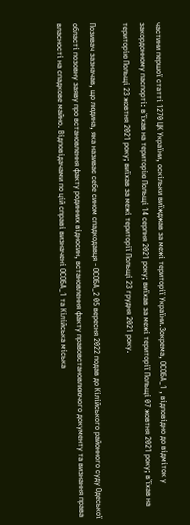частини першої статті 1270 ЦК України, оскільки виїжджав за межі території України.Зокрема, ОСОБА_1 , відповідно до відміток у закордонному паспорті: в`їхав на територію Польщі 14 серпня 2021 року; виїхав за межі території Польщі 07 жовтня 2021 року; в`їхав на територію Польщі 23 жовтня 2021 року; виїхав за межі території Польщі 23 грудня 2021 року.

Позивач зазначав, що людина, яка називає себе сином спадкодавця - ОСОБА_2 05 вересня 2022 подав до Кілійського районного суду Одеської області позовну заяву про встановлення факту родинних відносин, встановлення факту правовстановлюючого документу та визнання права власності на спадкове майно. Відповідачами по цій справі визначені ОСОБА_1 та Кілійська міська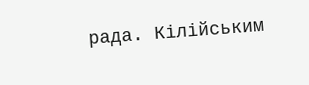рада. Кілійським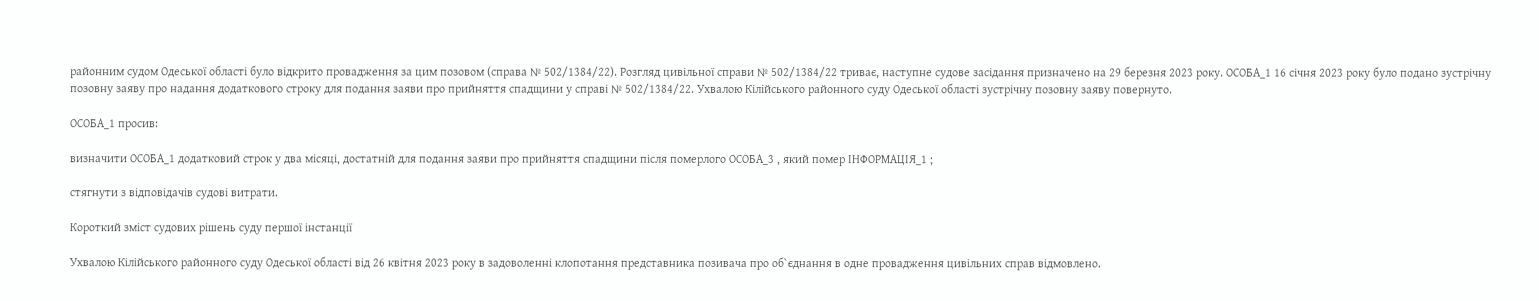районним судом Одеської області було відкрито провадження за цим позовом (справа № 502/1384/22). Розгляд цивільної справи № 502/1384/22 триває, наступне судове засідання призначено на 29 березня 2023 року. ОСОБА_1 16 січня 2023 року було подано зустрічну позовну заяву про надання додаткового строку для подання заяви про прийняття спадщини у справі № 502/1384/22. Ухвалою Кілійського районного суду Одеської області зустрічну позовну заяву повернуто.

ОСОБА_1 просив:

визначити ОСОБА_1 додатковий строк у два місяці, достатній для подання заяви про прийняття спадщини після померлого ОСОБА_3 , який помер ІНФОРМАЦІЯ_1 ;

стягнути з відповідачів судові витрати.

Короткий зміст судових рішень суду першої інстанції

Ухвалою Кілійського районного суду Одеської області від 26 квітня 2023 року в задоволенні клопотання представника позивача про об`єднання в одне провадження цивільних справ відмовлено.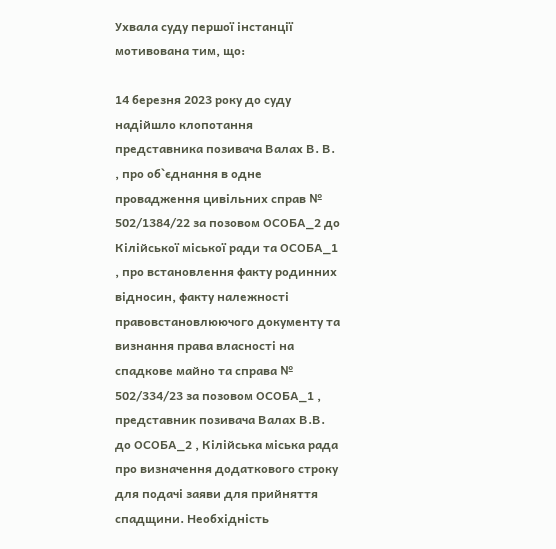Ухвала суду першої інстанції мотивована тим, що:

14 березня 2023 року до суду надійшло клопотання представника позивача Валах В. В. , про об`єднання в одне провадження цивільних справ № 502/1384/22 за позовом ОСОБА_2 до Кілійської міської ради та ОСОБА_1 , про встановлення факту родинних відносин, факту належності правовстановлюючого документу та визнання права власності на спадкове майно та справа № 502/334/23 за позовом ОСОБА_1 , представник позивача Валах В.В. до ОСОБА_2 , Кілійська міська рада про визначення додаткового строку для подачі заяви для прийняття спадщини. Необхідність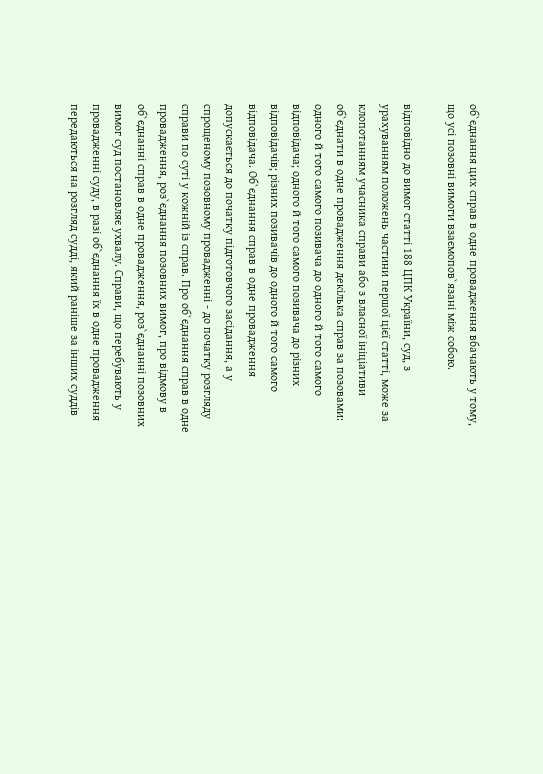об`єднання цих справ в одне провадження вбачають у тому, що усі позовні вимоги взаємопов`язані між собою.

відповідно до вимог статті 188 ЦПК України, суд, з урахуванням положень частини першої цієї статті, може за клопотанням учасника справи або з власної ініціативи об`єднати в одне провадження декілька справ за позовами: одного й того самого позивача до одного й того самого відповідача; одного й того самого позивача до різних відповідачів; різних позивачів до одного й того самого відповідача. Об`єднання справ в одне провадження допускається до початку підготовчого засідання, а у спрощеному позовному провадженні - до початку розгляду справи по суті у кожній із справ. Про об`єднання справ в одне провадження, роз`єднання позовних вимог, про відмову в об`єднанні справ в одне провадження, роз`єднанні позовних вимог суд постановляє ухвалу. Справи, що перебувають у провадженні суду, в разі об`єднання їх в одне провадження передаються на розгляд судді, який раніше за інших суддів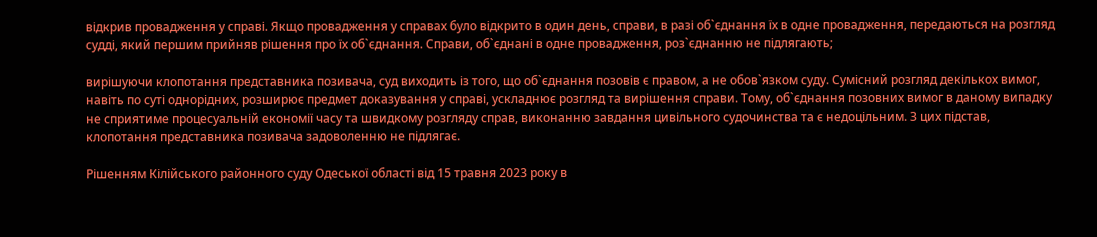відкрив провадження у справі. Якщо провадження у справах було відкрито в один день, справи, в разі об`єднання їх в одне провадження, передаються на розгляд судді, який першим прийняв рішення про їх об`єднання. Справи, об`єднані в одне провадження, роз`єднанню не підлягають;

вирішуючи клопотання представника позивача, суд виходить із того, що об`єднання позовів є правом, а не обов`язком суду. Сумісний розгляд декількох вимог, навіть по суті однорідних, розширює предмет доказування у справі, ускладнює розгляд та вирішення справи. Тому, об`єднання позовних вимог в даному випадку не сприятиме процесуальній економії часу та швидкому розгляду справ, виконанню завдання цивільного судочинства та є недоцільним. З цих підстав, клопотання представника позивача задоволенню не підлягає.

Рішенням Кілійського районного суду Одеської області від 15 травня 2023 року в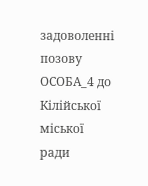задоволенні позову ОСОБА_4 до Кілійської міської ради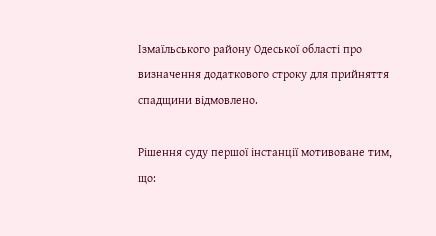Ізмаїльського району Одеської області про визначення додаткового строку для прийняття спадщини відмовлено.

Рішення суду першої інстанції мотивоване тим, що: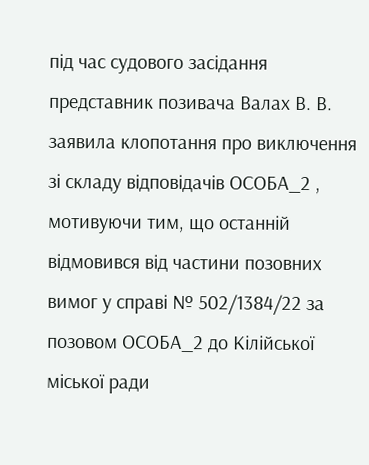під час судового засідання представник позивача Валах В. В. заявила клопотання про виключення зі складу відповідачів ОСОБА_2 , мотивуючи тим, що останній відмовився від частини позовних вимог у справі № 502/1384/22 за позовом ОСОБА_2 до Кілійської міської ради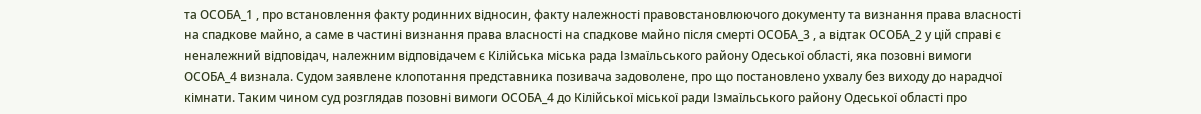та ОСОБА_1 , про встановлення факту родинних відносин, факту належності правовстановлюючого документу та визнання права власності на спадкове майно, а саме в частині визнання права власності на спадкове майно після смерті ОСОБА_3 , а відтак ОСОБА_2 у цій справі є неналежний відповідач, належним відповідачем є Кілійська міська рада Ізмаїльського району Одеської області, яка позовні вимоги ОСОБА_4 визнала. Судом заявлене клопотання представника позивача задоволене, про що постановлено ухвалу без виходу до нарадчої кімнати. Таким чином суд розглядав позовні вимоги ОСОБА_4 до Кілійської міської ради Ізмаїльського району Одеської області про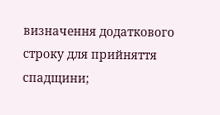визначення додаткового строку для прийняття спадщини;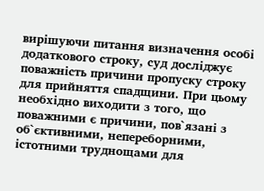вирішуючи питання визначення особі додаткового строку, суд досліджує поважність причини пропуску строку для прийняття спадщини. При цьому необхідно виходити з того, що поважними є причини, пов`язані з об`єктивними, непереборними, істотними труднощами для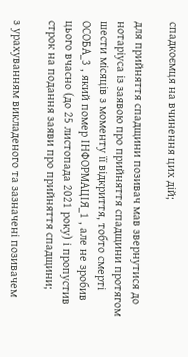спадкоємця на вчинення цих дій;

для прийняття спадщини позивач мав звернутися до нотаріуса із заявою про прийняття спадщини протягом шести місяців з моменту її відкриття, тобто смерті ОСОБА_3 , який помер ІНФОРМАЦІЯ_1 , але не зробив цього вчасно (до 25 листопада 2021 року) і пропустив строк на подання заяви про прийняття спадщини;

з урахуванням викладеного та зазначені позивачем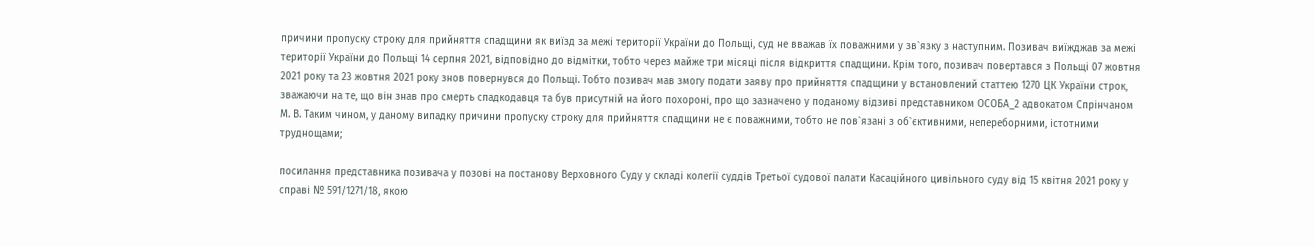причини пропуску строку для прийняття спадщини як виїзд за межі території України до Польщі, суд не вважав їх поважними у зв`язку з наступним. Позивач виїжджав за межі території України до Польщі 14 серпня 2021, відповідно до відмітки, тобто через майже три місяці після відкриття спадщини. Крім того, позивач повертався з Польщі 07 жовтня 2021 року та 23 жовтня 2021 року знов повернувся до Польщі. Тобто позивач мав змогу подати заяву про прийняття спадщини у встановлений статтею 1270 ЦК України строк, зважаючи на те, що він знав про смерть спадкодавця та був присутній на його похороні, про що зазначено у поданому відзиві представником ОСОБА_2 адвокатом Спрінчаном М. В. Таким чином, у даному випадку причини пропуску строку для прийняття спадщини не є поважними, тобто не пов`язані з об`єктивними, непереборними, істотними труднощами;

посилання представника позивача у позові на постанову Верховного Суду у складі колегії суддів Третьої судової палати Касаційного цивільного суду від 15 квітня 2021 року у справі № 591/1271/18, якою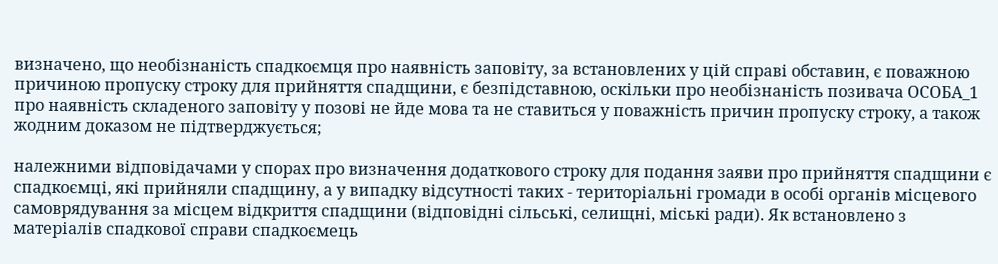визначено, що необізнаність спадкоємця про наявність заповіту, за встановлених у цій справі обставин, є поважною причиною пропуску строку для прийняття спадщини, є безпідставною, оскільки про необізнаність позивача ОСОБА_1 про наявність складеного заповіту у позові не йде мова та не ставиться у поважність причин пропуску строку, а також жодним доказом не підтверджується;

належними відповідачами у спорах про визначення додаткового строку для подання заяви про прийняття спадщини є спадкоємці, які прийняли спадщину, а у випадку відсутності таких - територіальні громади в особі органів місцевого самоврядування за місцем відкриття спадщини (відповідні сільські, селищні, міські ради). Як встановлено з матеріалів спадкової справи спадкоємець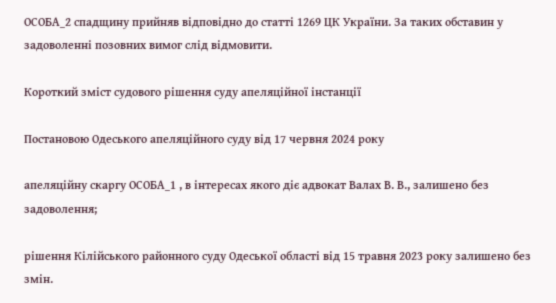ОСОБА_2 спадщину прийняв відповідно до статті 1269 ЦК України. За таких обставин у задоволенні позовних вимог слід відмовити.

Короткий зміст судового рішення суду апеляційної інстанції

Постановою Одеського апеляційного суду від 17 червня 2024 року

апеляційну скаргу ОСОБА_1 , в інтересах якого діє адвокат Валах В. В., залишено без задоволення;

рішення Кілійського районного суду Одеської області від 15 травня 2023 року залишено без змін.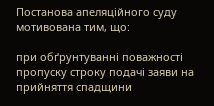Постанова апеляційного суду мотивована тим, що:

при обґрунтуванні поважності пропуску строку подачі заяви на прийняття спадщини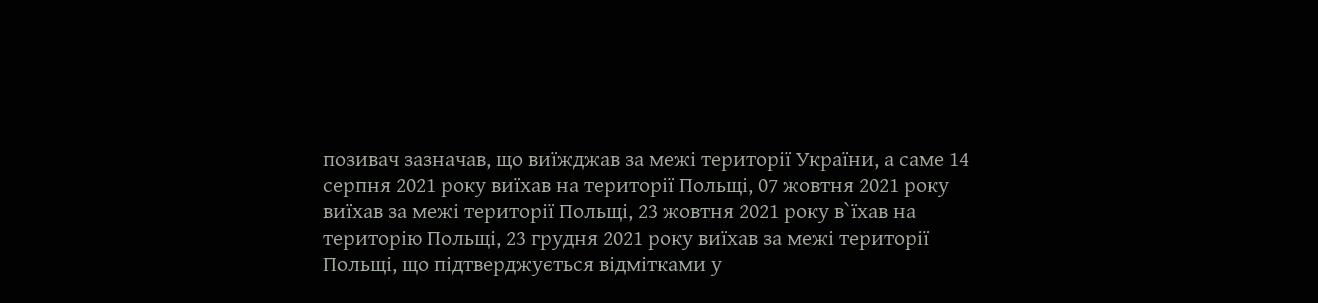позивач зазначав, що виїжджав за межі території України, а саме 14 серпня 2021 року виїхав на території Польщі, 07 жовтня 2021 року виїхав за межі території Польщі, 23 жовтня 2021 року в`їхав на територію Польщі, 23 грудня 2021 року виїхав за межі території Польщі, що підтверджується відмітками у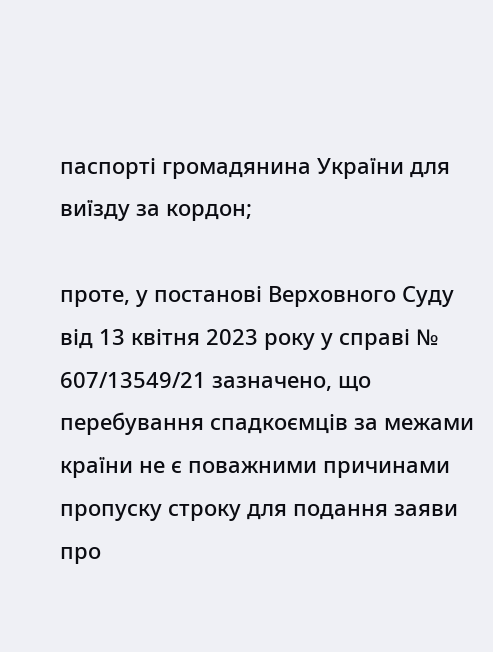паспорті громадянина України для виїзду за кордон;

проте, у постанові Верховного Суду від 13 квітня 2023 року у справі № 607/13549/21 зазначено, що перебування спадкоємців за межами країни не є поважними причинами пропуску строку для подання заяви про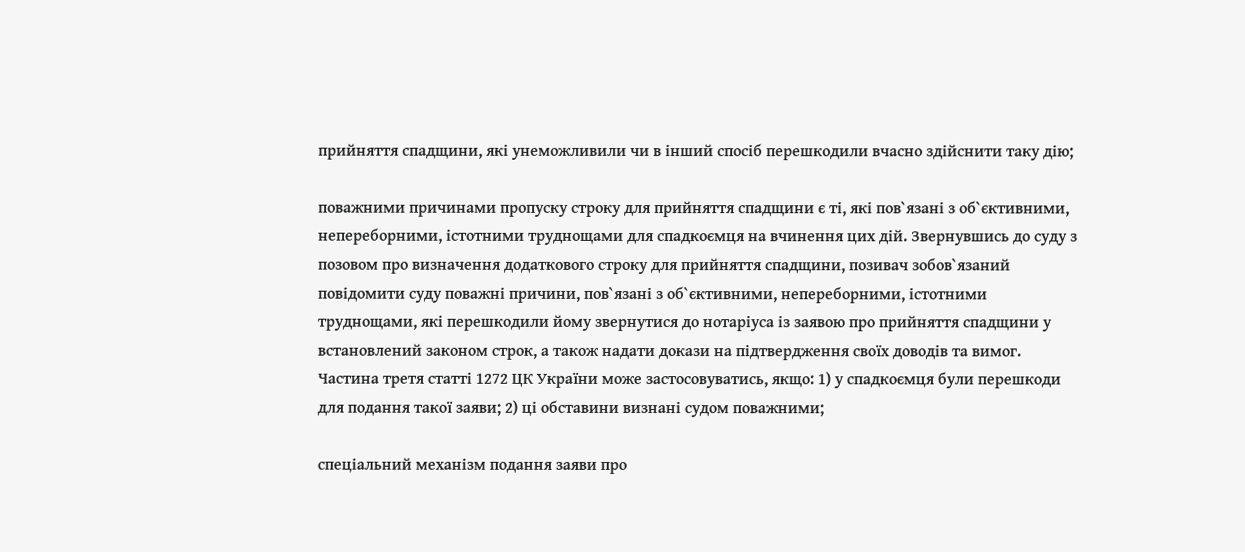прийняття спадщини, які унеможливили чи в інший спосіб перешкодили вчасно здійснити таку дію;

поважними причинами пропуску строку для прийняття спадщини є ті, які пов`язані з об`єктивними, непереборними, істотними труднощами для спадкоємця на вчинення цих дій. Звернувшись до суду з позовом про визначення додаткового строку для прийняття спадщини, позивач зобов`язаний повідомити суду поважні причини, пов`язані з об`єктивними, непереборними, істотними труднощами, які перешкодили йому звернутися до нотаріуса із заявою про прийняття спадщини у встановлений законом строк, а також надати докази на підтвердження своїх доводів та вимог. Частина третя статті 1272 ЦК України може застосовуватись, якщо: 1) у спадкоємця були перешкоди для подання такої заяви; 2) ці обставини визнані судом поважними;

спеціальний механізм подання заяви про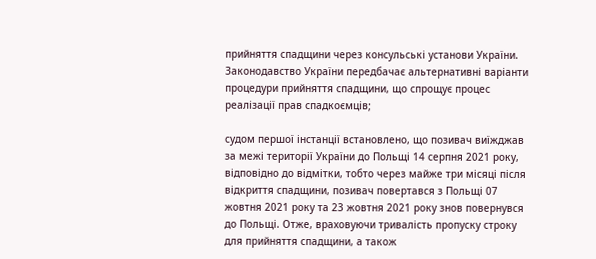прийняття спадщини через консульські установи України. Законодавство України передбачає альтернативні варіанти процедури прийняття спадщини, що спрощує процес реалізації прав спадкоємців;

судом першої інстанції встановлено, що позивач виїжджав за межі території України до Польщі 14 серпня 2021 року, відповідно до відмітки, тобто через майже три місяці після відкриття спадщини, позивач повертався з Польщі 07 жовтня 2021 року та 23 жовтня 2021 року знов повернувся до Польщі. Отже, враховуючи тривалість пропуску строку для прийняття спадщини, а також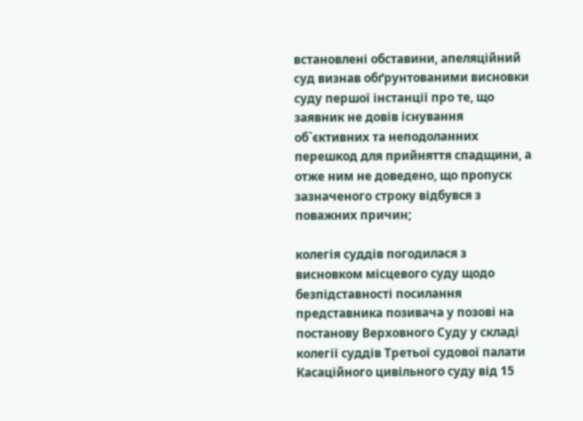встановлені обставини, апеляційний суд визнав обґрунтованими висновки суду першої інстанції про те, що заявник не довів існування об`єктивних та неподоланних перешкод для прийняття спадщини, а отже ним не доведено, що пропуск зазначеного строку відбувся з поважних причин;

колегія суддів погодилася з висновком місцевого суду щодо безпідставності посилання представника позивача у позові на постанову Верховного Суду у складі колегії суддів Третьої судової палати Касаційного цивільного суду від 15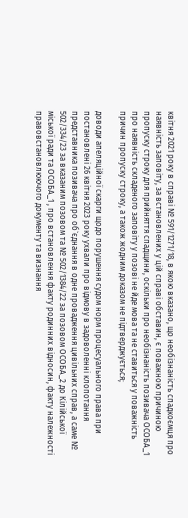квітня 2021 року в справі № 591/1271/18, в якою вказано, що необізнаність спадкоємця про наявність заповіту, за встановлених у цій справі обставин, є поважною причиною пропуску строку для прийняття спадщини, оскільки про необізнаність позивача ОСОБА_1 про наявність складеного заповіту у позові не йде мова та не ставиться у поважність причин пропуску строку, а також жодним доказом не підтверджується;

доводи апеляційної скарги щодо порушення судом норм процесуального права при постановлені 26 квітня 2023 року ухвали про відмову в задоволенні клопотання представника позивача про об`єднання в одне провадження цивільних справ, а саме № 502/334/23 за вказаним позовом та № 502/1384/22 за позовом ОСОБА_2 до Кілійської міської ради та ОСОБА_1 , про встановлення факту родинних відносин, факту належності правовстановлюючого документу та визнання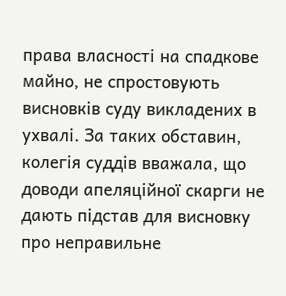права власності на спадкове майно, не спростовують висновків суду викладених в ухвалі. За таких обставин, колегія суддів вважала, що доводи апеляційної скарги не дають підстав для висновку про неправильне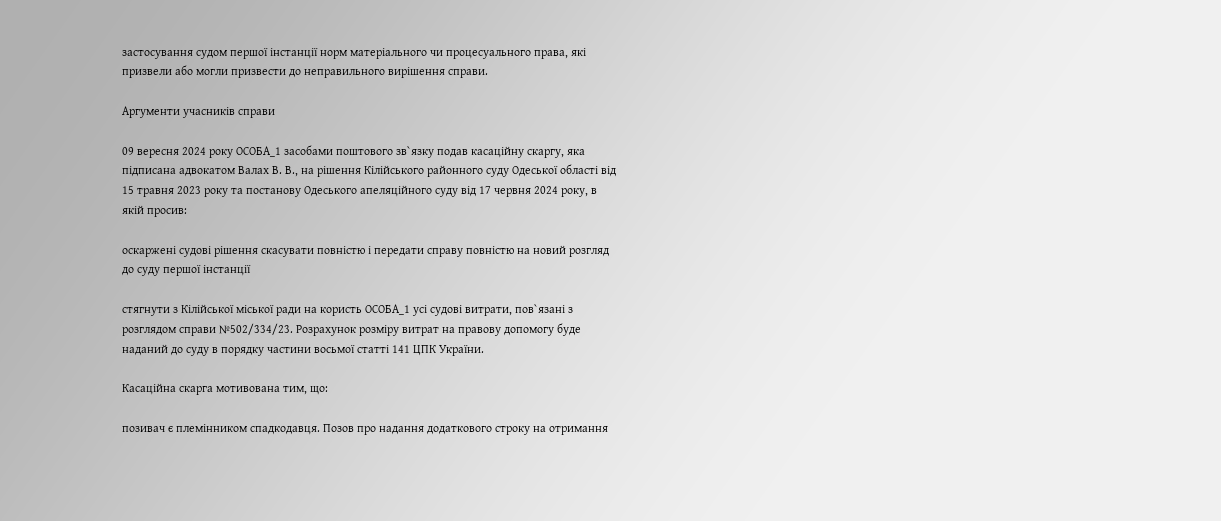застосування судом першої інстанції норм матеріального чи процесуального права, які призвели або могли призвести до неправильного вирішення справи.

Аргументи учасників справи

09 вересня 2024 року ОСОБА_1 засобами поштового зв`язку подав касаційну скаргу, яка підписана адвокатом Валах В. В., на рішення Кілійського районного суду Одеської області від 15 травня 2023 року та постанову Одеського апеляційного суду від 17 червня 2024 року, в якій просив:

оскаржені судові рішення скасувати повністю і передати справу повністю на новий розгляд до суду першої інстанції

стягнути з Кілійської міської ради на користь ОСОБА_1 усі судові витрати, пов`язані з розглядом справи №502/334/23. Розрахунок розміру витрат на правову допомогу буде наданий до суду в порядку частини восьмої статті 141 ЦПК України.

Касаційна скарга мотивована тим, що:

позивач є племінником спадкодавця. Позов про надання додаткового строку на отримання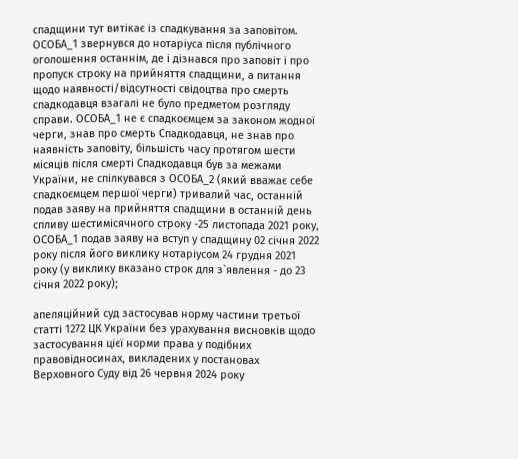спадщини тут витікає із спадкування за заповітом. ОСОБА_1 звернувся до нотаріуса після публічного оголошення останнім, де і дізнався про заповіт і про пропуск строку на прийняття спадщини, а питання щодо наявності/відсутності свідоцтва про смерть спадкодавця взагалі не було предметом розгляду справи. ОСОБА_1 не є спадкоємцем за законом жодної черги, знав про смерть Спадкодавця, не знав про наявність заповіту, більшість часу протягом шести місяців після смерті Спадкодавця був за межами України, не спілкувався з ОСОБА_2 (який вважає себе спадкоємцем першої черги) тривалий час, останній подав заяву на прийняття спадщини в останній день спливу шестимісячного строку -25 листопада 2021 року, ОСОБА_1 подав заяву на вступ у спадщину 02 січня 2022 року після його виклику нотаріусом 24 грудня 2021 року (у виклику вказано строк для з`явлення - до 23 січня 2022 року);

апеляційний суд застосував норму частини третьої статті 1272 ЦК України без урахування висновків щодо застосування цієї норми права у подібних правовідносинах, викладених у постановах Верховного Суду від 26 червня 2024 року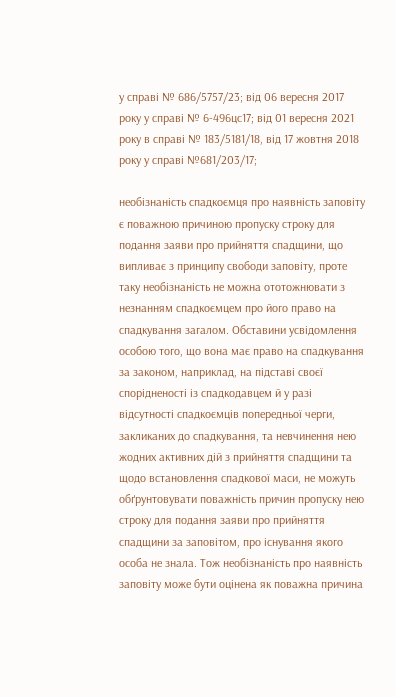у справі № 686/5757/23; від 06 вересня 2017 року у справі № 6-496цс17; від 01 вересня 2021 року в справі № 183/5181/18, від 17 жовтня 2018 року у справі №681/203/17;

необізнаність спадкоємця про наявність заповіту є поважною причиною пропуску строку для подання заяви про прийняття спадщини, що випливає з принципу свободи заповіту, проте таку необізнаність не можна ототожнювати з незнанням спадкоємцем про його право на спадкування загалом. Обставини усвідомлення особою того, що вона має право на спадкування за законом, наприклад, на підставі своєї спорідненості із спадкодавцем й у разі відсутності спадкоємців попередньої черги, закликаних до спадкування, та невчинення нею жодних активних дій з прийняття спадщини та щодо встановлення спадкової маси, не можуть обґрунтовувати поважність причин пропуску нею строку для подання заяви про прийняття спадщини за заповітом, про існування якого особа не знала. Тож необізнаність про наявність заповіту може бути оцінена як поважна причина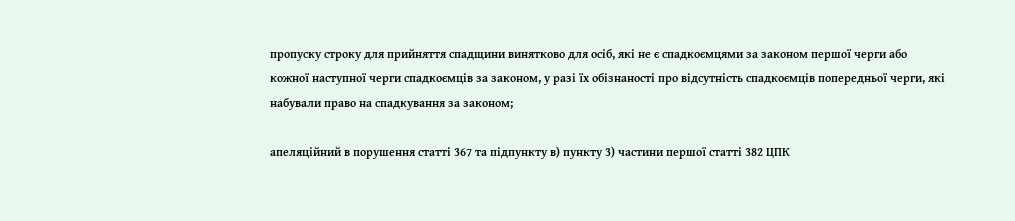пропуску строку для прийняття спадщини винятково для осіб, які не є спадкоємцями за законом першої черги або кожної наступної черги спадкоємців за законом, у разі їх обізнаності про відсутність спадкоємців попередньої черги, які набували право на спадкування за законом;

апеляційний в порушення статті 367 та підпункту в) пункту 3) частини першої статті 382 ЦПК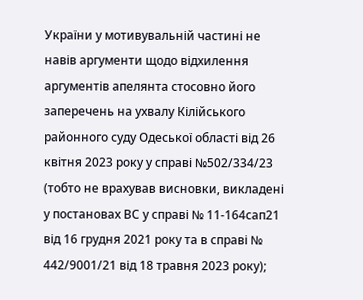України у мотивувальній частині не навів аргументи щодо відхилення аргументів апелянта стосовно його заперечень на ухвалу Кілійського районного суду Одеської області від 26 квітня 2023 року у справі №502/334/23 (тобто не врахував висновки, викладені у постановах ВС у справі № 11-164сап21 від 16 грудня 2021 року та в справі № 442/9001/21 від 18 травня 2023 року);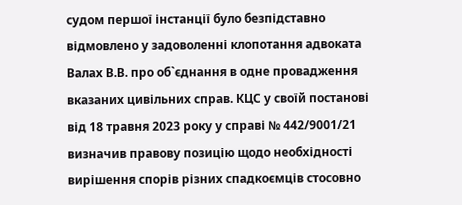судом першої інстанції було безпідставно відмовлено у задоволенні клопотання адвоката Валах В.В. про об`єднання в одне провадження вказаних цивільних справ. КЦС у своїй постанові від 18 травня 2023 року у справі № 442/9001/21 визначив правову позицію щодо необхідності вирішення спорів різних спадкоємців стосовно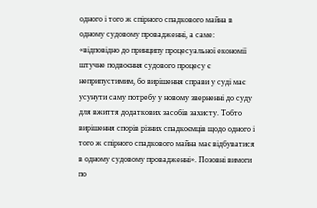одного і того ж спірного спадкового майна в одному судовому провадженні, а саме: «відповідно до принципу процесуальної економії штучне подвоєння судового процесу є неприпустимим, бо вирішення справи у суді має усунути саму потребу у новому зверненні до суду для вжиття додаткових засобів захисту. Тобто вирішення спорів різних спадкоємців щодо одного і того ж спірного спадкового майна має відбуватися в одному судовому провадженні». Позовні вимоги по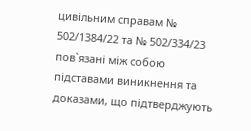цивільним справам № 502/1384/22 та № 502/334/23 пов`язані між собою підставами виникнення та доказами, що підтверджують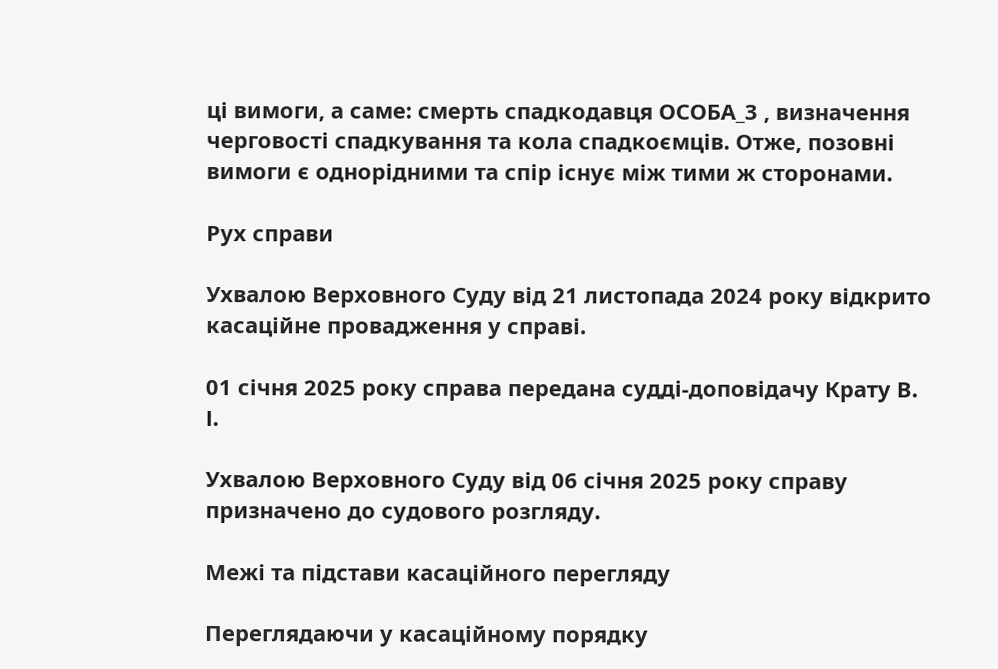ці вимоги, а саме: смерть спадкодавця ОСОБА_3 , визначення черговості спадкування та кола спадкоємців. Отже, позовні вимоги є однорідними та спір існує між тими ж сторонами.

Рух справи

Ухвалою Верховного Суду від 21 листопада 2024 року відкрито касаційне провадження у справі.

01 січня 2025 року справа передана судді-доповідачу Крату В. І.

Ухвалою Верховного Суду від 06 січня 2025 року справу призначено до судового розгляду.

Межі та підстави касаційного перегляду

Переглядаючи у касаційному порядку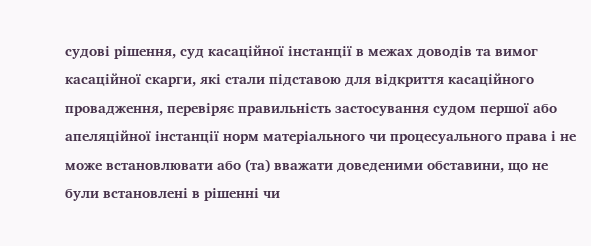судові рішення, суд касаційної інстанції в межах доводів та вимог касаційної скарги, які стали підставою для відкриття касаційного провадження, перевіряє правильність застосування судом першої або апеляційної інстанції норм матеріального чи процесуального права і не може встановлювати або (та) вважати доведеними обставини, що не були встановлені в рішенні чи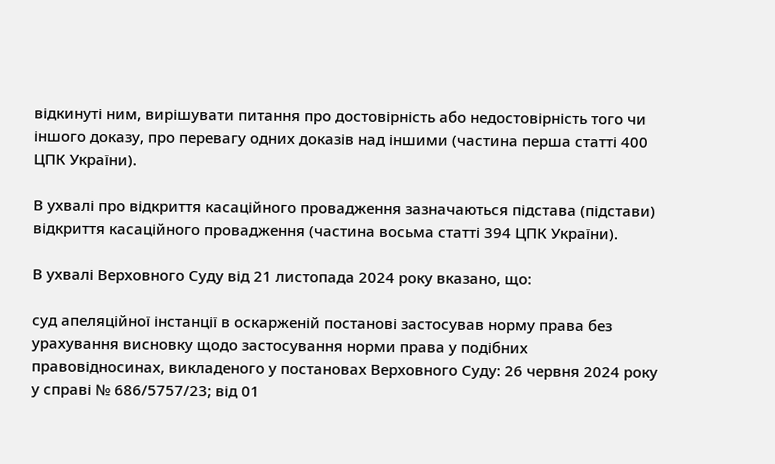відкинуті ним, вирішувати питання про достовірність або недостовірність того чи іншого доказу, про перевагу одних доказів над іншими (частина перша статті 400 ЦПК України).

В ухвалі про відкриття касаційного провадження зазначаються підстава (підстави) відкриття касаційного провадження (частина восьма статті 394 ЦПК України).

В ухвалі Верховного Суду від 21 листопада 2024 року вказано, що:

суд апеляційної інстанції в оскарженій постанові застосував норму права без урахування висновку щодо застосування норми права у подібних правовідносинах, викладеного у постановах Верховного Суду: 26 червня 2024 року у справі № 686/5757/23; від 01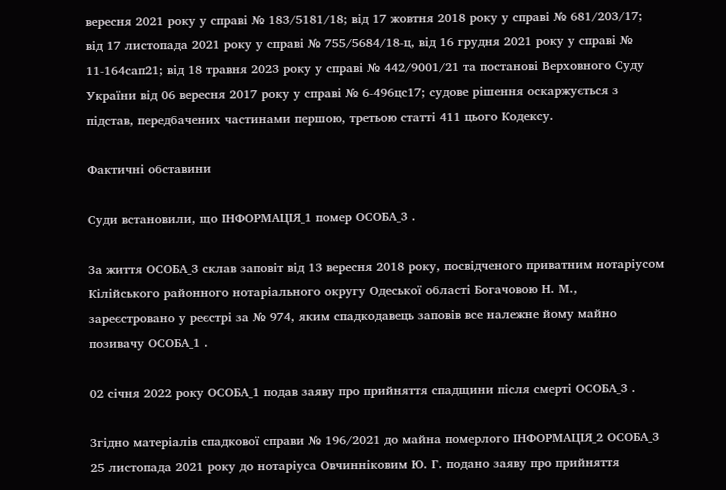вересня 2021 року у справі № 183/5181/18; від 17 жовтня 2018 року у справі № 681/203/17; від 17 листопада 2021 року у справі № 755/5684/18-ц, від 16 грудня 2021 року у справі № 11-164сап21; від 18 травня 2023 року у справі № 442/9001/21 та постанові Верховного Суду України від 06 вересня 2017 року у справі № 6-496цс17; судове рішення оскаржується з підстав, передбачених частинами першою, третьою статті 411 цього Кодексу.

Фактичні обставини

Суди встановили, що ІНФОРМАЦІЯ_1 помер ОСОБА_3 .

За життя ОСОБА_3 склав заповіт від 13 вересня 2018 року, посвідченого приватним нотаріусом Кілійського районного нотаріального округу Одеської області Богачовою Н. М., зареєстровано у реєстрі за № 974, яким спадкодавець заповів все належне йому майно позивачу ОСОБА_1 .

02 січня 2022 року ОСОБА_1 подав заяву про прийняття спадщини після смерті ОСОБА_3 .

Згідно матеріалів спадкової справи № 196/2021 до майна померлого ІНФОРМАЦІЯ_2 ОСОБА_3 25 листопада 2021 року до нотаріуса Овчинніковим Ю. Г. подано заяву про прийняття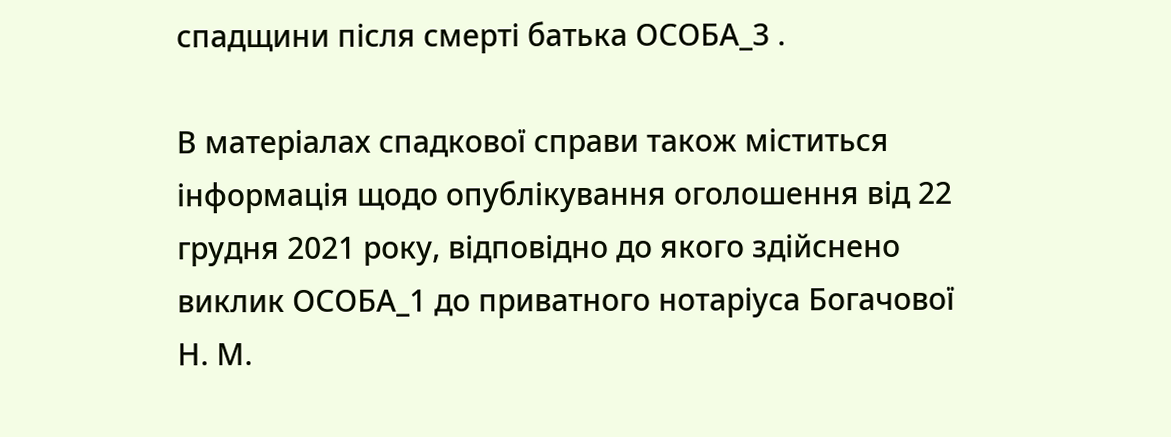спадщини після смерті батька ОСОБА_3 .

В матеріалах спадкової справи також міститься інформація щодо опублікування оголошення від 22 грудня 2021 року, відповідно до якого здійснено виклик ОСОБА_1 до приватного нотаріуса Богачової Н. М.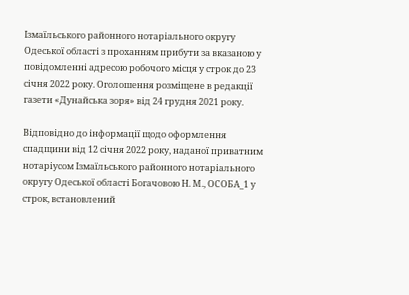Ізмаїльського районного нотаріального округу Одеської області з проханням прибути за вказаною у повідомленні адресою робочого місця у строк до 23 січня 2022 року. Оголошення розміщене в редакції газети «Дунайська зоря» від 24 грудня 2021 року.

Відповідно до інформації щодо оформлення спадщини від 12 січня 2022 року, наданої приватним нотаріусом Ізмаїльського районного нотаріального округу Одеської області Богачовою Н. М., ОСОБА_1 у строк, встановлений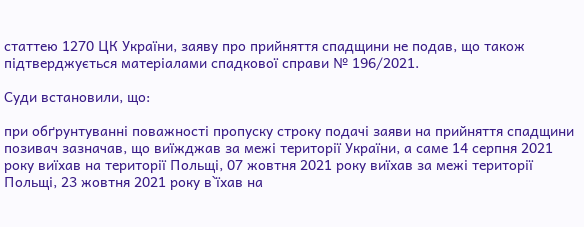статтею 1270 ЦК України, заяву про прийняття спадщини не подав, що також підтверджується матеріалами спадкової справи № 196/2021.

Суди встановили, що:

при обґрунтуванні поважності пропуску строку подачі заяви на прийняття спадщини позивач зазначав, що виїжджав за межі території України, а саме 14 серпня 2021 року виїхав на території Польщі, 07 жовтня 2021 року виїхав за межі території Польщі, 23 жовтня 2021 року в`їхав на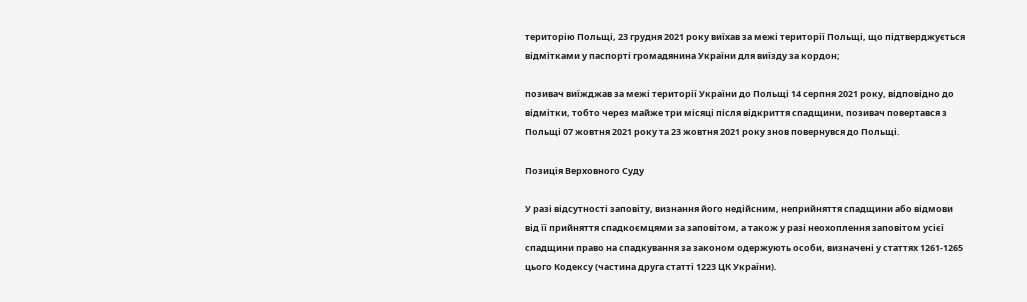територію Польщі, 23 грудня 2021 року виїхав за межі території Польщі, що підтверджується відмітками у паспорті громадянина України для виїзду за кордон;

позивач виїжджав за межі території України до Польщі 14 серпня 2021 року, відповідно до відмітки, тобто через майже три місяці після відкриття спадщини, позивач повертався з Польщі 07 жовтня 2021 року та 23 жовтня 2021 року знов повернувся до Польщі.

Позиція Верховного Суду

У разі відсутності заповіту, визнання його недійсним, неприйняття спадщини або відмови від її прийняття спадкоємцями за заповітом, а також у разі неохоплення заповітом усієї спадщини право на спадкування за законом одержують особи, визначені у статтях 1261-1265 цього Кодексу (частина друга статті 1223 ЦК України).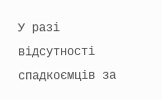У разі відсутності спадкоємців за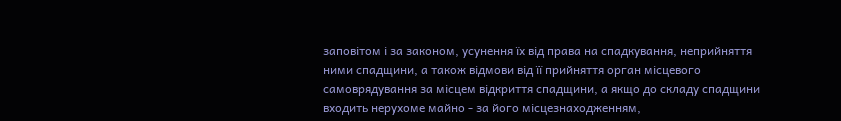заповітом і за законом, усунення їх від права на спадкування, неприйняття ними спадщини, а також відмови від її прийняття орган місцевого самоврядування за місцем відкриття спадщини, а якщо до складу спадщини входить нерухоме майно - за його місцезнаходженням,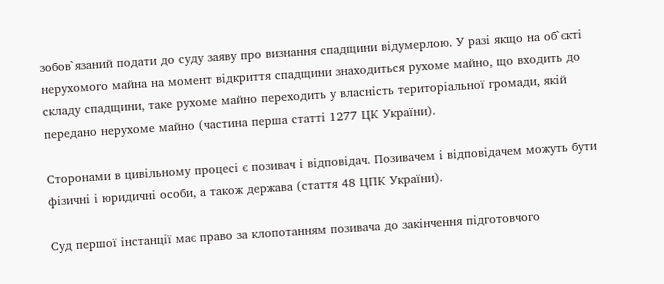зобов`язаний подати до суду заяву про визнання спадщини відумерлою. У разі якщо на об`єкті нерухомого майна на момент відкриття спадщини знаходиться рухоме майно, що входить до складу спадщини, таке рухоме майно переходить у власність територіальної громади, якій передано нерухоме майно (частина перша статті 1277 ЦК України).

Сторонами в цивільному процесі є позивач і відповідач. Позивачем і відповідачем можуть бути фізичні і юридичні особи, а також держава (стаття 48 ЦПК України).

Суд першої інстанції має право за клопотанням позивача до закінчення підготовчого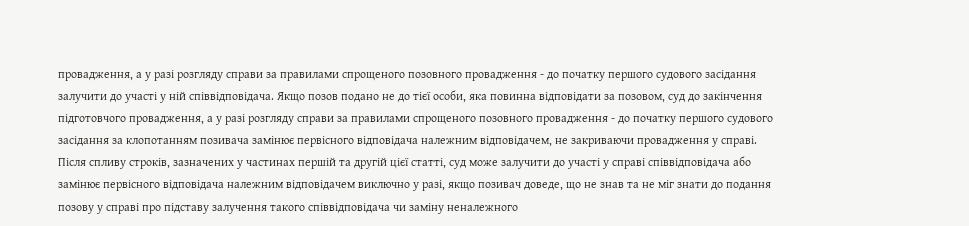провадження, а у разі розгляду справи за правилами спрощеного позовного провадження - до початку першого судового засідання залучити до участі у ній співвідповідача. Якщо позов подано не до тієї особи, яка повинна відповідати за позовом, суд до закінчення підготовчого провадження, а у разі розгляду справи за правилами спрощеного позовного провадження - до початку першого судового засідання за клопотанням позивача замінює первісного відповідача належним відповідачем, не закриваючи провадження у справі. Після спливу строків, зазначених у частинах першій та другій цієї статті, суд може залучити до участі у справі співвідповідача або замінює первісного відповідача належним відповідачем виключно у разі, якщо позивач доведе, що не знав та не міг знати до подання позову у справі про підставу залучення такого співвідповідача чи заміну неналежного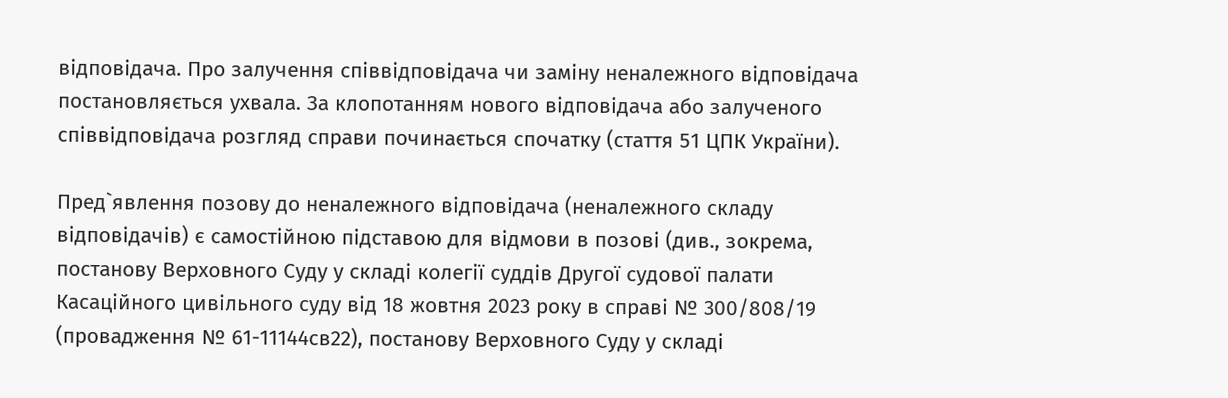відповідача. Про залучення співвідповідача чи заміну неналежного відповідача постановляється ухвала. За клопотанням нового відповідача або залученого співвідповідача розгляд справи починається спочатку (стаття 51 ЦПК України).

Пред`явлення позову до неналежного відповідача (неналежного складу відповідачів) є самостійною підставою для відмови в позові (див., зокрема, постанову Верховного Суду у складі колегії суддів Другої судової палати Касаційного цивільного суду від 18 жовтня 2023 року в справі № 300/808/19 (провадження № 61-11144св22), постанову Верховного Суду у складі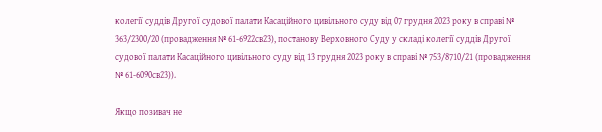колегії суддів Другої судової палати Касаційного цивільного суду від 07 грудня 2023 року в справі № 363/2300/20 (провадження № 61-6922св23), постанову Верховного Суду у складі колегії суддів Другої судової палати Касаційного цивільного суду від 13 грудня 2023 року в справі № 753/8710/21 (провадження № 61-6090св23)).

Якщо позивач не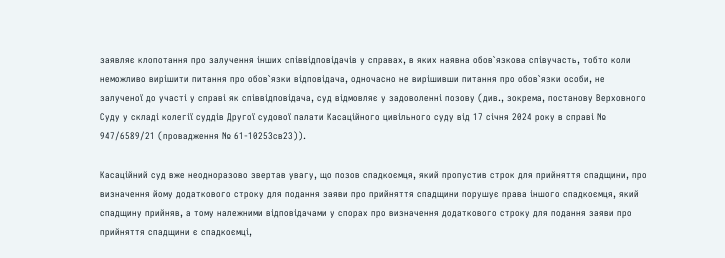заявляє клопотання про залучення інших співвідповідачів у справах, в яких наявна обов`язкова співучасть, тобто коли неможливо вирішити питання про обов`язки відповідача, одночасно не вирішивши питання про обов`язки особи, не залученої до участі у справі як співвідповідача, суд відмовляє у задоволенні позову (див., зокрема, постанову Верховного Суду у складі колегії суддів Другої судової палати Касаційного цивільного суду від 17 січня 2024 року в справі № 947/6589/21 (провадження № 61-10253св23)).

Касаційний суд вже неодноразово звертав увагу, що позов спадкоємця, який пропустив строк для прийняття спадщини, про визначення йому додаткового строку для подання заяви про прийняття спадщини порушує права іншого спадкоємця, який спадщину прийняв, а тому належними відповідачами у спорах про визначення додаткового строку для подання заяви про прийняття спадщини є спадкоємці,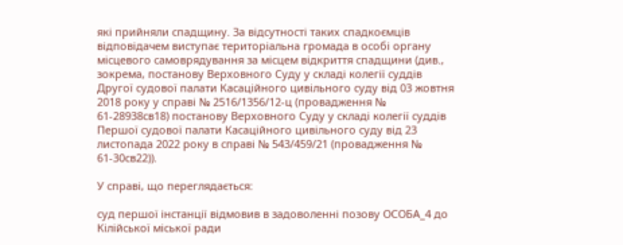які прийняли спадщину. За відсутності таких спадкоємців відповідачем виступає територіальна громада в особі органу місцевого самоврядування за місцем відкриття спадщини (див., зокрема, постанову Верховного Суду у складі колегії суддів Другої судової палати Касаційного цивільного суду від 03 жовтня 2018 року у справі № 2516/1356/12-ц (провадження № 61-28938св18) постанову Верховного Суду у складі колегії суддів Першої судової палати Касаційного цивільного суду від 23 листопада 2022 року в справі № 543/459/21 (провадження № 61-30св22)).

У справі, що переглядається:

суд першої інстанції відмовив в задоволенні позову ОСОБА_4 до Кілійської міської ради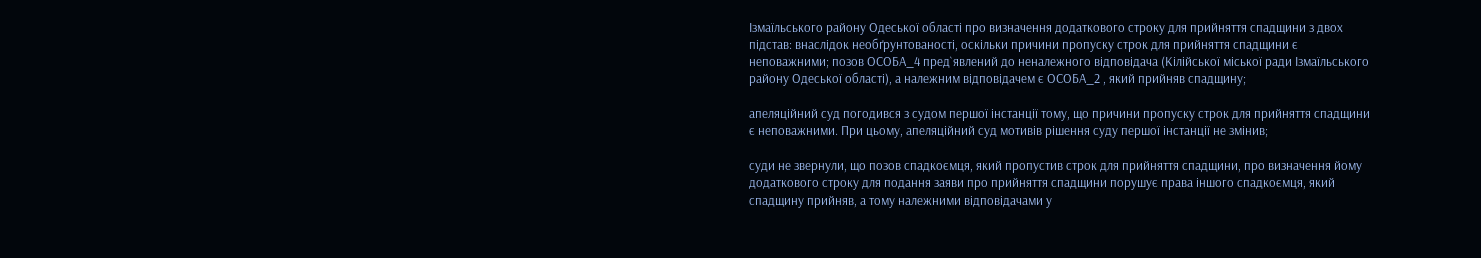Ізмаїльського району Одеської області про визначення додаткового строку для прийняття спадщини з двох підстав: внаслідок необґрунтованості, оскільки причини пропуску строк для прийняття спадщини є неповажними; позов ОСОБА_4 пред`явлений до неналежного відповідача (Кілійської міської ради Ізмаїльського району Одеської області), а належним відповідачем є ОСОБА_2 , який прийняв спадщину;

апеляційний суд погодився з судом першої інстанції тому, що причини пропуску строк для прийняття спадщини є неповажними. При цьому, апеляційний суд мотивів рішення суду першої інстанції не змінив;

суди не звернули, що позов спадкоємця, який пропустив строк для прийняття спадщини, про визначення йому додаткового строку для подання заяви про прийняття спадщини порушує права іншого спадкоємця, який спадщину прийняв, а тому належними відповідачами у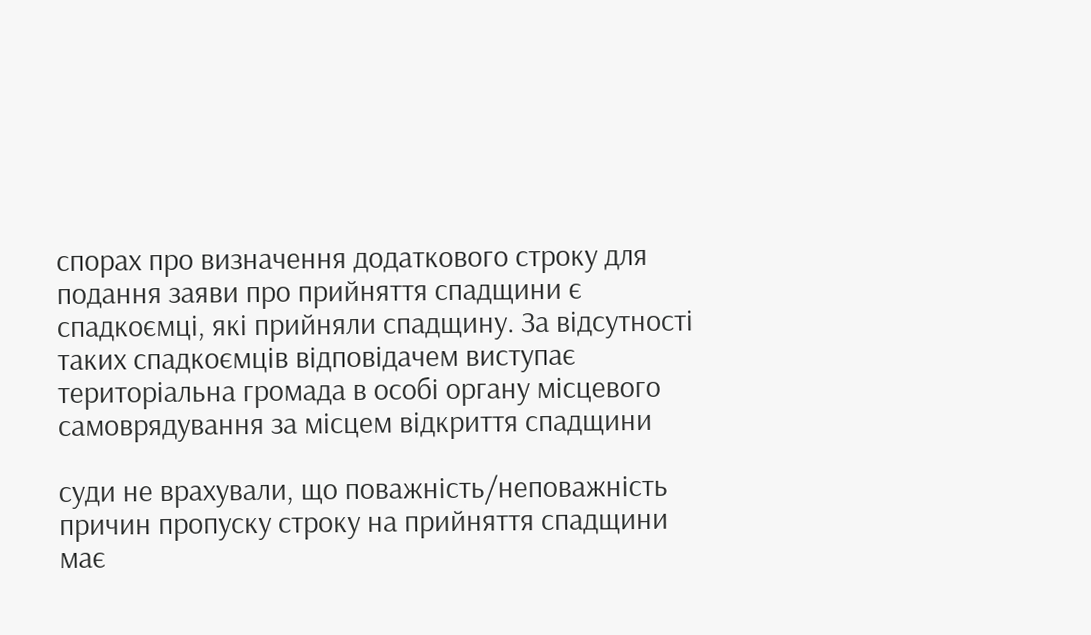спорах про визначення додаткового строку для подання заяви про прийняття спадщини є спадкоємці, які прийняли спадщину. За відсутності таких спадкоємців відповідачем виступає територіальна громада в особі органу місцевого самоврядування за місцем відкриття спадщини

суди не врахували, що поважність/неповажність причин пропуску строку на прийняття спадщини має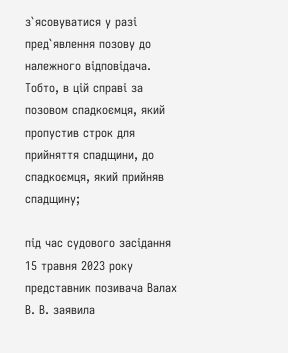з`ясовуватися у разі пред`явлення позову до належного відповідача. Тобто, в цій справі за позовом спадкоємця, який пропустив строк для прийняття спадщини, до спадкоємця, який прийняв спадщину;

під час судового засідання 15 травня 2023 року представник позивача Валах В. В. заявила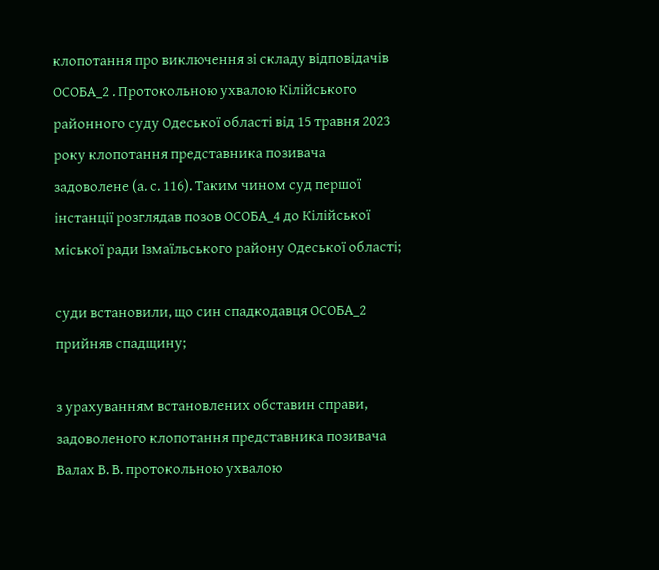клопотання про виключення зі складу відповідачів ОСОБА_2 . Протокольною ухвалою Кілійського районного суду Одеської області від 15 травня 2023 року клопотання представника позивача задоволене (а. с. 116). Таким чином суд першої інстанції розглядав позов ОСОБА_4 до Кілійської міської ради Ізмаїльського району Одеської області;

суди встановили, що син спадкодавця ОСОБА_2 прийняв спадщину;

з урахуванням встановлених обставин справи, задоволеного клопотання представника позивача Валах В. В. протокольною ухвалою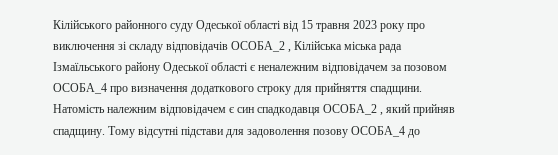Кілійського районного суду Одеської області від 15 травня 2023 року про виключення зі складу відповідачів ОСОБА_2 , Кілійська міська рада Ізмаїльського району Одеської області є неналежним відповідачем за позовом ОСОБА_4 про визначення додаткового строку для прийняття спадщини. Натомість належним відповідачем є син спадкодавця ОСОБА_2 , який прийняв спадщину. Тому відсутні підстави для задоволення позову ОСОБА_4 до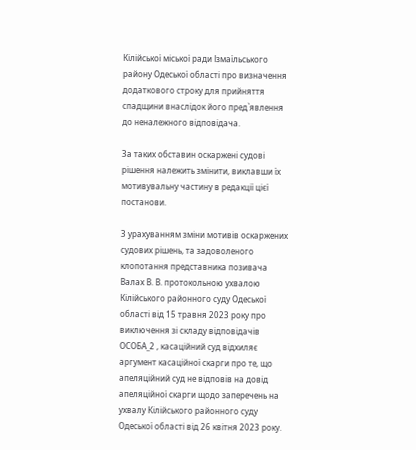Кілійської міської ради Ізмаїльського району Одеської області про визначення додаткового строку для прийняття спадщини внаслідок його пред`явлення до неналежного відповідача.

За таких обставин оскаржені судові рішення належить змінити, виклавши їх мотивувальну частину в редакції цієї постанови.

З урахуванням зміни мотивів оскаржених судових рішень, та задоволеного клопотання представника позивача Валах В. В. протокольною ухвалою Кілійського районного суду Одеської області від 15 травня 2023 року про виключення зі складу відповідачів ОСОБА_2 , касаційний суд відхиляє аргумент касаційної скарги про те, що апеляційний суд не відповів на довід апеляційної скарги щодо заперечень на ухвалу Кілійського районного суду Одеської області від 26 квітня 2023 року.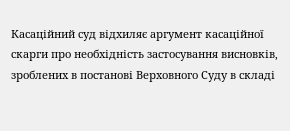Касаційний суд відхиляє аргумент касаційної скарги про необхідність застосування висновків, зроблених в постанові Верховного Суду в складі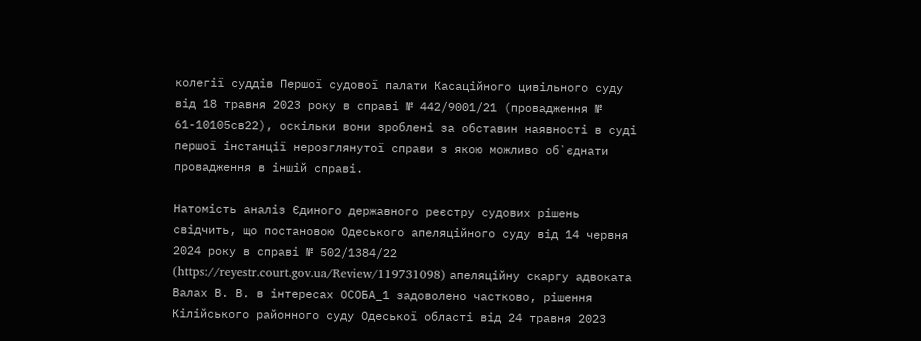колегії суддів Першої судової палати Касаційного цивільного суду від 18 травня 2023 року в справі № 442/9001/21 (провадження № 61-10105св22), оскільки вони зроблені за обставин наявності в суді першої інстанції нерозглянутої справи з якою можливо об`єднати провадження в іншій справі.

Натомість аналіз Єдиного державного реєстру судових рішень свідчить, що постановою Одеського апеляційного суду від 14 червня 2024 року в справі № 502/1384/22 (https://reyestr.court.gov.ua/Review/119731098) апеляційну скаргу адвоката Валах В. В. в інтересах ОСОБА_1 задоволено частково, рішення Кілійського районного суду Одеської області від 24 травня 2023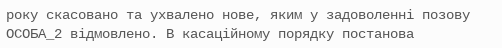року скасовано та ухвалено нове, яким у задоволенні позову ОСОБА_2 відмовлено. В касаційному порядку постанова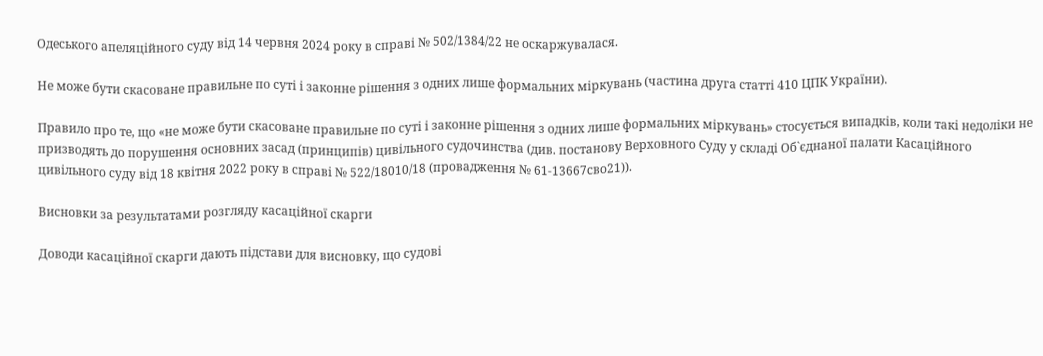Одеського апеляційного суду від 14 червня 2024 року в справі № 502/1384/22 не оскаржувалася.

Не може бути скасоване правильне по суті і законне рішення з одних лише формальних міркувань (частина друга статті 410 ЦПК України).

Правило про те, що «не може бути скасоване правильне по суті і законне рішення з одних лише формальних міркувань» стосується випадків, коли такі недоліки не призводять до порушення основних засад (принципів) цивільного судочинства (див. постанову Верховного Суду у складі Об`єднаної палати Касаційного цивільного суду від 18 квітня 2022 року в справі № 522/18010/18 (провадження № 61-13667сво21)).

Висновки за результатами розгляду касаційної скарги

Доводи касаційної скарги дають підстави для висновку, що судові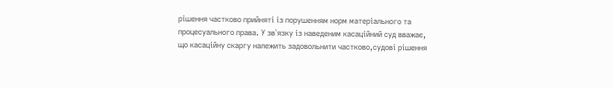рішення частково прийняті із порушенням норм матеріального та процесуального права. У зв`язку із наведеним касаційний суд вважає, що касаційну скаргу належить задовольнити частково,судові рішення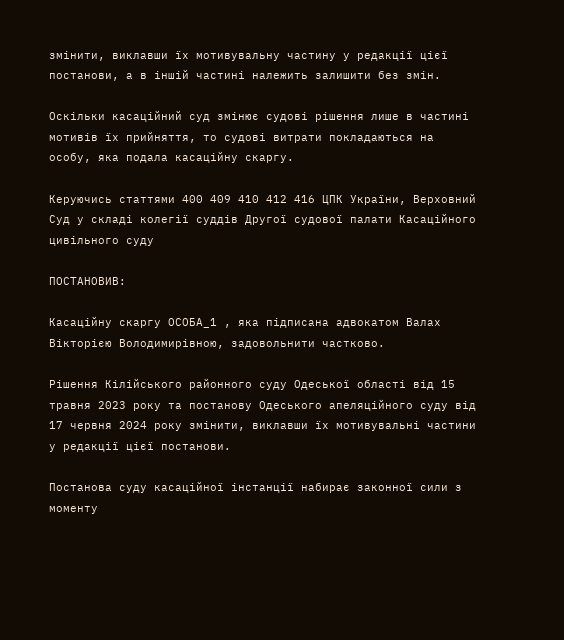змінити, виклавши їх мотивувальну частину у редакції цієї постанови, а в іншій частині належить залишити без змін.

Оскільки касаційний суд змінює судові рішення лише в частині мотивів їх прийняття, то судові витрати покладаються на особу, яка подала касаційну скаргу.

Керуючись статтями 400 409 410 412 416 ЦПК України, Верховний Суд у складі колегії суддів Другої судової палати Касаційного цивільного суду

ПОСТАНОВИВ:

Касаційну скаргу ОСОБА_1 , яка підписана адвокатом Валах Вікторією Володимирівною, задовольнити частково.

Рішення Кілійського районного суду Одеської області від 15 травня 2023 року та постанову Одеського апеляційного суду від 17 червня 2024 року змінити, виклавши їх мотивувальні частини у редакції цієї постанови.

Постанова суду касаційної інстанції набирає законної сили з моменту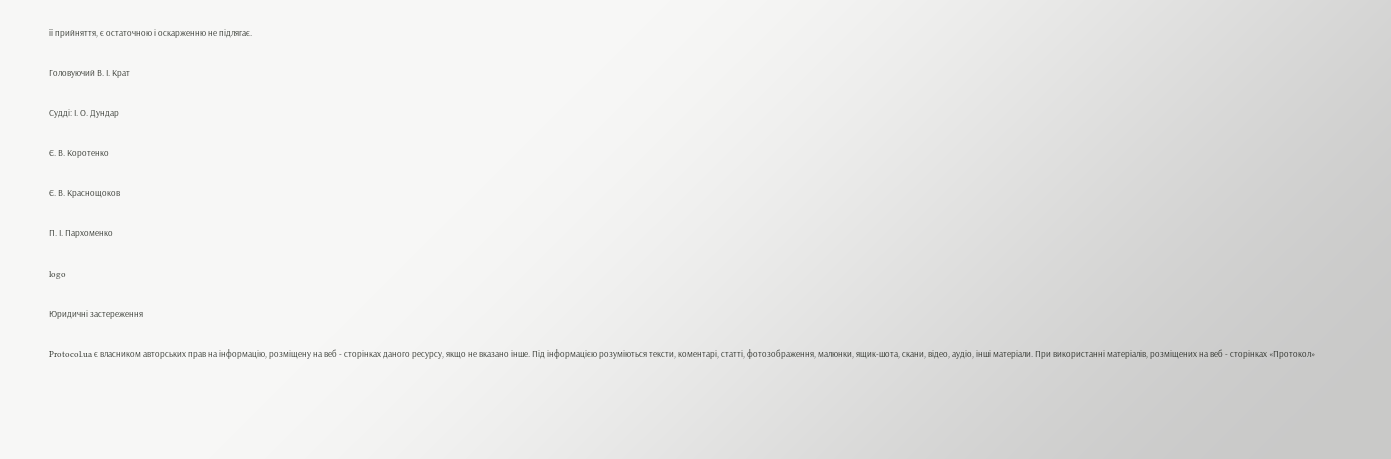її прийняття, є остаточною і оскарженню не підлягає.

Головуючий В. І. Крат

Судді: І. О. Дундар

Є. В. Коротенко

Є. В. Краснощоков

П. І. Пархоменко

logo

Юридичні застереження

Protocol.ua є власником авторських прав на інформацію, розміщену на веб - сторінках даного ресурсу, якщо не вказано інше. Під інформацією розуміються тексти, коментарі, статті, фотозображення, малюнки, ящик-шота, скани, відео, аудіо, інші матеріали. При використанні матеріалів, розміщених на веб - сторінках «Протокол»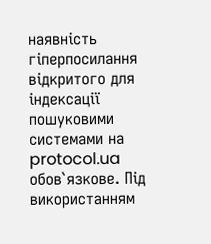наявність гіперпосилання відкритого для індексації пошуковими системами на protocol.ua обов`язкове. Під використанням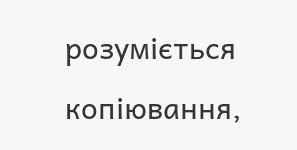розуміється копіювання,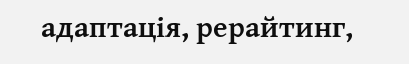адаптація, рерайтинг,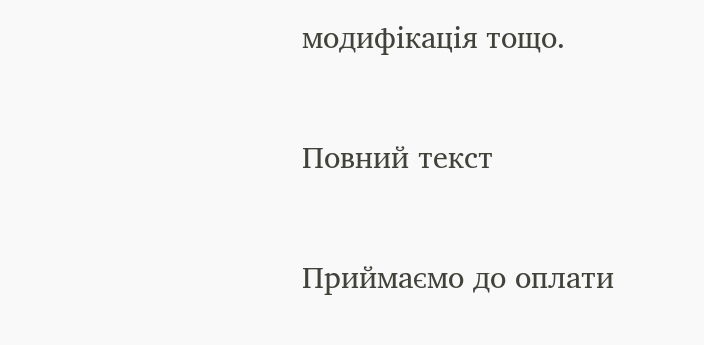модифікація тощо.

Повний текст

Приймаємо до оплати